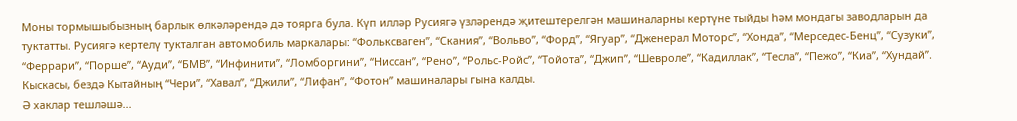Моны тормышыбызның барлык өлкәләрендә дә тоярга була. Күп илләр Русиягә үзләрендә җитештерелгән машиналарны кертүне тыйды һәм мондагы заводларын да туктатты. Русиягә кертелү тукталган автомобиль маркалары: “Фольксваген”, “Скания”, “Вольво”, “Форд”, “Ягуар”, “Дженерал Моторс”, “Хонда”, “Мерседес-Бенц”, “Сузуки”, “Феррари”, “Порше”, “Ауди”, “БМВ”, “Инфинити”, “Ломборгини”, “Ниссан”, “Рено”, “Рольс-Ройс”, “Тойота”, “Джип”, “Шевроле”, “Кадиллак”, “Тесла”, “Пежо”, “Киа”, “Хундай”. Кыскасы, бездә Кытайның “Чери”, “Хавал”, “Джили”, “Лифан”, “Фотон” машиналары гына калды.
Ә хаклар тешләшә...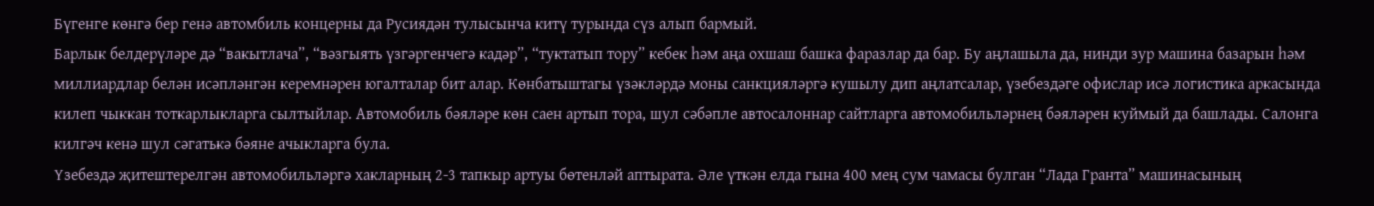Бүгенге көнгә бер генә автомбиль концерны да Русиядән тулысынча китү турында сүз алып бармый.
Барлык белдерүләре дә “вакытлача”, “вәзгыять үзгәргенчегә кадәр”, “туктатып тору” кебек һәм аңа охшаш башка фаразлар да бар. Бу аңлашыла да, нинди зур машина базарын һәм миллиардлар белән исәпләнгән керемнәрен югалталар бит алар. Көнбатыштагы үзәкләрдә моны санкцияләргә кушылу дип аңлатсалар, үзебездәге офислар исә логистика аркасында килеп чыккан тоткарлыкларга сылтыйлар. Автомобиль бәяләре көн саен артып тора, шул сәбәпле автосалоннар сайтларга автомобильләрнең бәяләрен куймый да башлады. Салонга килгәч кенә шул сәгатькә бәяне ачыкларга була.
Үзебездә җитештерелгән автомобильләргә хакларның 2-3 тапкыр артуы бөтенләй аптырата. Әле үткән елда гына 400 мең сум чамасы булган “Лада Гранта” машинасының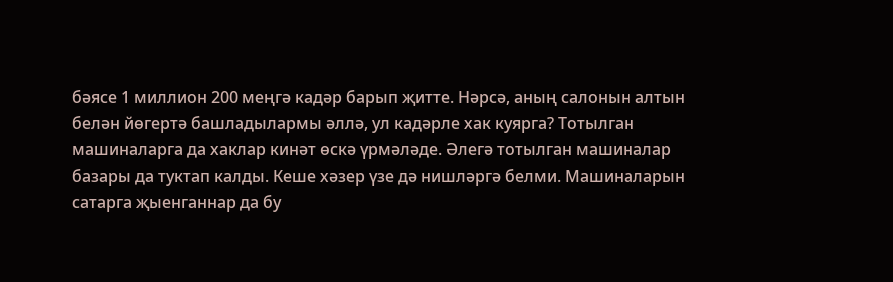бәясе 1 миллион 200 меңгә кадәр барып җитте. Нәрсә, аның салонын алтын белән йөгертә башладылармы әллә, ул кадәрле хак куярга? Тотылган машиналарга да хаклар кинәт өскә үрмәләде. Әлегә тотылган машиналар базары да туктап калды. Кеше хәзер үзе дә нишләргә белми. Машиналарын сатарга җыенганнар да бу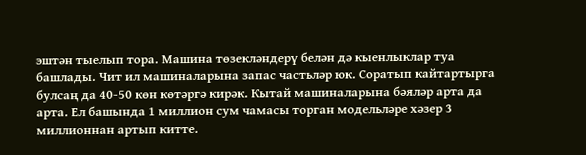эштән тыелып тора. Машина төзекләндерү белән дә кыенлыклар туа башлады. Чит ил машиналарына запас частьләр юк. Соратып кайтартырга булсаң да 40-50 көн көтәргә кирәк. Кытай машиналарына бәяләр арта да арта. Ел башында 1 миллион сум чамасы торган модельләре хәзер 3 миллионнан артып китте.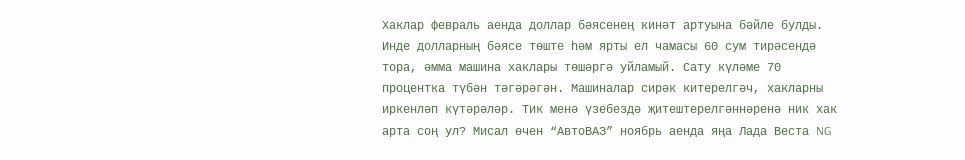Хаклар февраль аенда доллар бәясенең кинәт артуына бәйле булды. Инде долларның бәясе төште һәм ярты ел чамасы 60 сум тирәсендә тора, әмма машина хаклары төшәргә уйламый. Сату күләме 70 процентка түбән тәгәрәгән. Машиналар сирәк китерелгәч, хакларны иркенләп күтәрәләр. Тик менә үзебездә җитештерелгәннәренә ник хак арта соң ул? Мисал өчен “АвтоВАЗ” ноябрь аенда яңа Лада Веста NG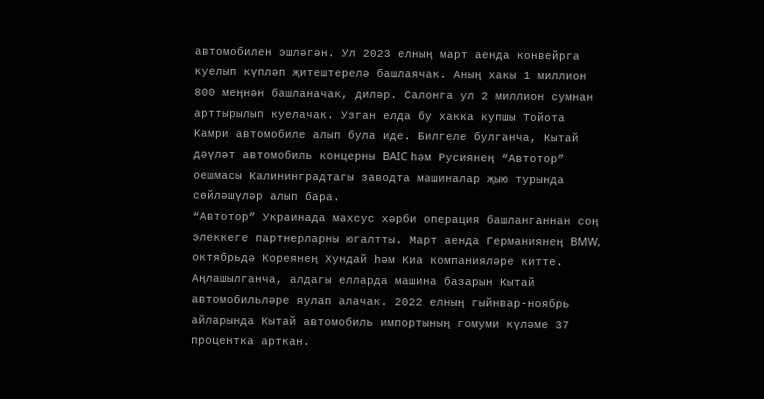автомобилен эшләгән. Ул 2023 елның март аенда конвейрга куелып күпләп җитештерелә башлаячак. Аның хакы 1 миллион 800 меңнән башланачак, диләр. Салонга ул 2 миллион сумнан арттырылып куелачак. Узган елда бу хакка купшы Тойота Камри автомобиле алып була иде. Билгеле булганча, Кытай дәүләт автомобиль концерны BAIC һәм Русиянең “Автотор” оешмасы Калининградтагы заводта машиналар җыю турында сөйләшүләр алып бара.
“Автотор” Украинада махсус хәрби операция башланганнан соң элеккеге партнерларны югалтты. Март аенда Германиянең BMW, октябрьдә Кореянең Хундай һәм Киа компанияләре китте. Аңлашылганча, алдагы елларда машина базарын Кытай автомобильләре яулап алачак. 2022 елның гыйнвар-ноябрь айларында Кытай автомобиль импортының гомуми күләме 37 процентка арткан.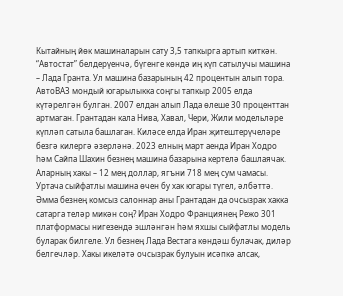Кытайның йөк машиналарын сату 3,5 тапкырга артып киткән. “Автостат” белдерүенчә, бүгенге көндә иң күп сатылучы машина – Лада Гранта. Ул машина базарының 42 процентын алып тора. АвтоВАЗ мондый югарылыкка соңгы тапкыр 2005 елда күтәрелгән булган. 2007 елдан алып Лада өлеше 30 проценттан артмаган. Грантадан кала Нива, Хавал, Чери, Жили модельләре күпләп сатыла башлаган. Киләсе елда Иран җитештерүчеләре безгә килергә әзерләнә. 2023 елның март аенда Иран Ходро һәм Сайпа Шахин безнең машина базарына кертелә башлаячак. Аларның хакы – 12 мең доллар, ягъни 718 мең сум чамасы.
Уртача сыйфатлы машина өчен бу хак югары түгел, әлбәттә. Әмма безнең комсыз салоннар аны Грантадан да очсызрак хакка сатарга теләр микән соң? Иран Ходро Франциянең Режо 301 платформасы нигезендә эшләнгән һәм яхшы сыйфатлы модель буларак билгеле. Ул безнең Лада Вестага көндәш булачак, диләр белгечләр. Хакы икеләтә очсызрак булуын исәпкә алсак,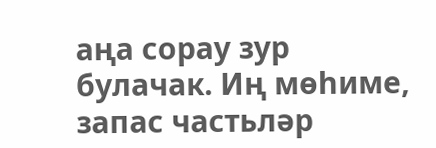аңа сорау зур булачак. Иң мөһиме, запас частьләр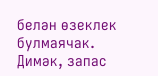белән өзеклек булмаячак. Димәк, запас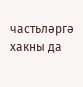частьләргә хакны да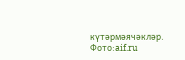күтәрмәячәкләр.
Фото:aif.ru